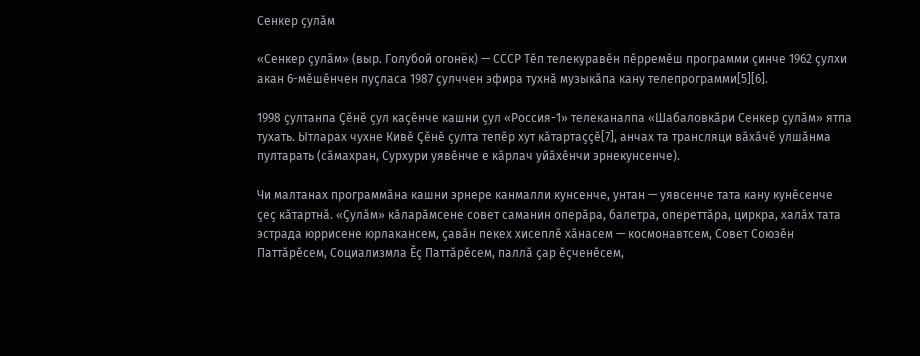Сенкер ҫулӑм

«Сенкер ҫулӑм» (выр. Голубой огонёк) — СССР Тӗп телекуравӗн пӗрремӗш программи ҫинче 1962 ҫулхи акан 6-мӗшӗнчен пуҫласа 1987 ҫулччен эфира тухнӑ музыкӑпа кану телепрограмми[5][6].

1998 ҫултанпа Ҫӗнӗ ҫул каҫӗнче кашни ҫул «Россия-1» телеканалпа «Шабаловкӑри Сенкер ҫулӑм» ятпа тухать. Ытларах чухне Кивӗ Ҫӗнӗ ҫулта тепӗр хут кӑтартаҫҫӗ[7], анчах та трансляци вӑхӑчӗ улшӑнма пултарать (сӑмахран, Сурхури уявӗнче е кӑрлач уйӑхӗнчи эрнекунсенче).

Чи малтанах программӑна кашни эрнере канмалли кунсенче, унтан — уявсенче тата кану кунӗсенче ҫеҫ кӑтартнӑ. «Ҫулӑм» кӑларӑмсене совет саманин оперӑра, балетра, опереттӑра, циркра, халӑх тата эстрада юррисене юрлакансем, ҫавӑн пекех хисеплӗ хӑнасем — космонавтсем, Совет Союзӗн Паттӑрӗсем, Социализмла Ӗҫ Паттӑрӗсем, паллӑ ҫар ӗҫченӗсем,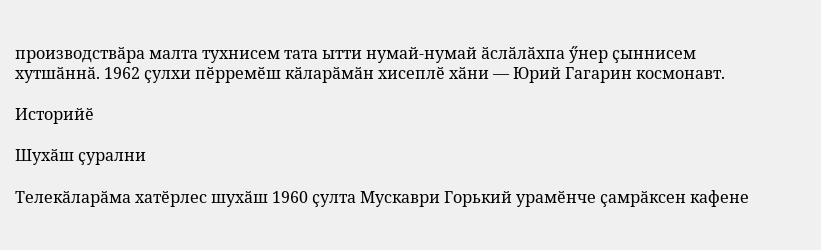производствӑра малта тухнисем тата ытти нумай-нумай ӑслӑлӑхпа ӳнер ҫыннисем хутшӑннӑ. 1962 ҫулхи пӗрремӗш кӑларӑмӑн хисеплӗ хӑни — Юрий Гагарин космонавт.

Историйӗ

Шухӑш ҫурални

Телекӑларӑма хатӗрлес шухӑш 1960 ҫулта Мускаври Горький урамӗнче ҫамрӑксен кафене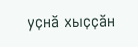уҫнӑ хыҫҫӑн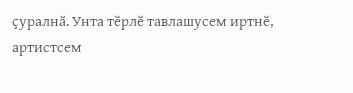ҫуралнӑ. Унта тӗрлӗ тавлашусем иртнӗ, артистсем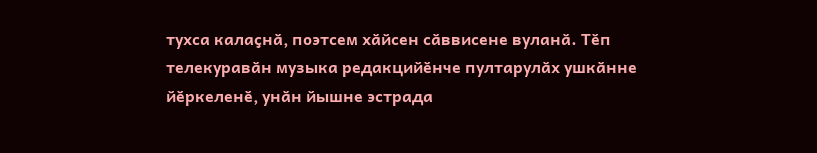тухса калаҫнӑ, поэтсем хӑйсен сӑввисене вуланӑ. Тӗп телекуравӑн музыка редакцийӗнче пултарулӑх ушкӑнне йӗркеленӗ, унӑн йышне эстрада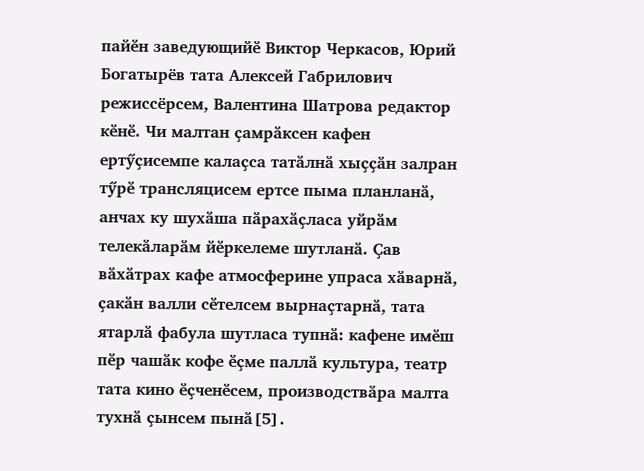пайӗн заведующийӗ Виктор Черкасов, Юрий Богатырёв тата Алексей Габрилович режиссёрсем, Валентина Шатрова редактор кӗнӗ. Чи малтан ҫамрӑксен кафен ертӳҫисемпе калаҫса татӑлнӑ хыҫҫӑн залран тӳрӗ трансляцисем ертсе пыма планланӑ, анчах ку шухӑша пӑрахӑҫласа уйрӑм телекӑларӑм йӗркелеме шутланӑ. Ҫав вӑхӑтрах кафе атмосферине упраса хӑварнӑ, ҫакӑн валли сӗтелсем вырнаҫтарнӑ, тата ятарлӑ фабула шутласа тупнӑ: кафене имӗш пӗр чашӑк кофе ӗҫме паллӑ культура, театр тата кино ӗҫченӗсем, производствӑра малта тухнӑ ҫынсем пынӑ[5].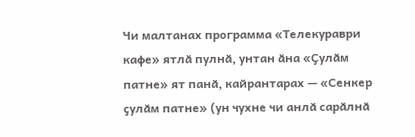Чи малтанах программа «Телекураври кафе» ятлӑ пулнӑ, унтан ӑна «Ҫулӑм патне» ят панӑ, кайрантарах — «Сенкер ҫулӑм патне» (ун чухне чи анлӑ сарӑлнӑ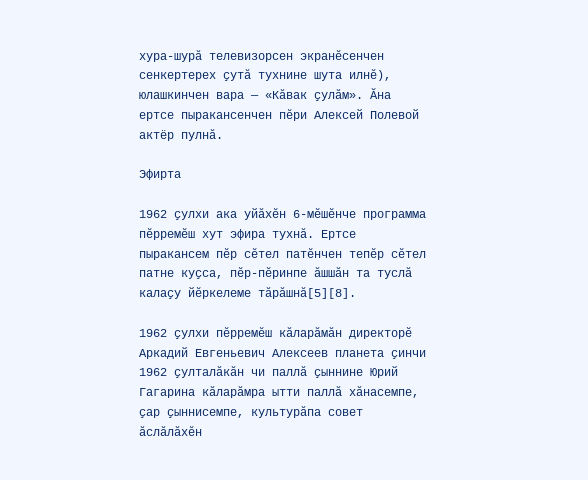хура-шурӑ телевизорсен экранӗсенчен сенкертерех ҫутӑ тухнине шута илнӗ), юлашкинчен вара — «Кӑвак ҫулӑм». Ӑна ертсе пыракансенчен пӗри Алексей Полевой актёр пулнӑ.

Эфирта

1962 ҫулхи ака уйӑхӗн 6-мӗшӗнче программа пӗрремӗш хут эфира тухнӑ. Ертсе пыракансем пӗр сӗтел патӗнчен тепӗр сӗтел патне куҫса, пӗр-пӗринпе ӑшшӑн та туслӑ калаҫу йӗркелеме тӑрӑшнӑ[5][8].

1962 ҫулхи пӗрремӗш кӑларӑмӑн директорӗ Аркадий Евгеньевич Алексеев планета ҫинчи 1962 ҫулталӑкӑн чи паллӑ ҫыннине Юрий Гагарина кӑларӑмра ытти паллӑ хӑнасемпе, ҫар ҫыннисемпе, культурӑпа совет ӑслӑлӑхӗн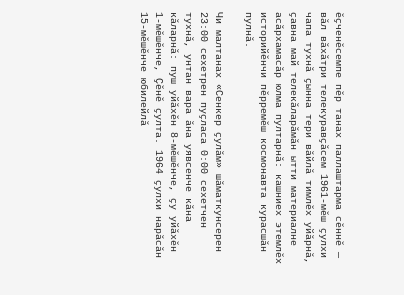ӗҫченӗсемпе пӗр танах паллаштарма сӗннӗ — вӑл вӑхӑтри телекуравҫӑсем 1961-мӗш ҫулхи чапа тухнӑ ҫынна тери вӑйлӑ тимлӗх уйӑрнӑ, ҫавна май телекӑларӑмӑн ытти материалне асӑрхамасӑр юлма пултарнӑ: кашниех этемлӗх историйӗнчи пӗрремӗш космонавта курасшӑн пулнӑ.

Чи малтанах «Сенкер ҫулӑм» шӑматкунсерен 23:00 сехетрен пуҫласа 0:00 сехетчен тухнӑ, унтан вара ӑна уявсенче кӑна кӑларнӑ: пуш уйӑхӗн 8-мӗшӗнче, ҫу уйӑхӗн 1-мӗшӗнче, Ҫӗнӗ ҫулта. 1964 ҫулхи нарӑсӑн 15-мӗшӗнче юбилейлӑ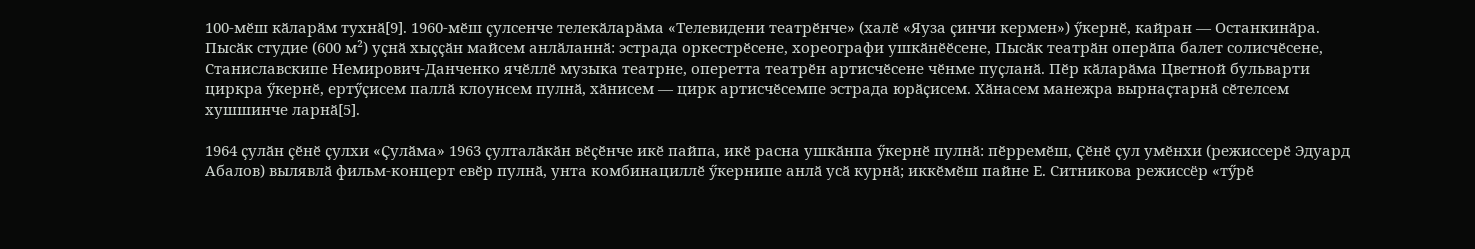100-мӗш кӑларӑм тухнӑ[9]. 1960-мӗш ҫулсенче телекӑларӑма «Телевидени театрӗнче» (халӗ «Яуза ҫинчи кермен») ӳкернӗ, кайран — Останкинӑра. Пысӑк студие (600 м²) уҫнӑ хыҫҫӑн майсем анлӑланнӑ: эстрада оркестрӗсене, хореографи ушкӑнӗӗсене, Пысӑк театрӑн оперӑпа балет солисчӗсене, Станиславскипе Немирович-Данченко ячӗллӗ музыка театрне, оперетта театрӗн артисчӗсене чӗнме пуҫланӑ. Пӗр кӑларӑма Цветной бульварти циркра ӳкернӗ, ертӳҫисем паллӑ клоунсем пулнӑ, хӑнисем — цирк артисчӗсемпе эстрада юрӑҫисем. Хӑнасем манежра вырнаҫтарнӑ сӗтелсем хушшинче ларнӑ[5].

1964 ҫулӑн ҫӗнӗ ҫулхи «Ҫулӑма» 1963 ҫулталӑкӑн вӗҫӗнче икӗ пайпа, икӗ расна ушкӑнпа ӳкернӗ пулнӑ: пӗрремӗш, Ҫӗнӗ ҫул умӗнхи (режиссерӗ Эдуард Абалов) вылявлӑ фильм-концерт евӗр пулнӑ, унта комбинациллӗ ӳкернипе анлӑ усӑ курнӑ; иккӗмӗш пайне Е. Ситникова режиссёр «тӳрӗ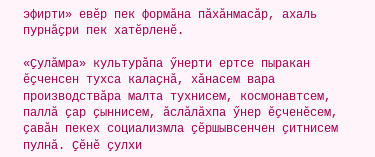эфирти» евӗр пек формӑна пӑхӑнмасӑр, ахаль пурнӑҫри пек хатӗрленӗ.

«Ҫулӑмра» культурӑпа ӳнерти ертсе пыракан ӗҫченсен тухса калаҫнӑ, хӑнасем вара производствӑра малта тухнисем, космонавтсем, паллӑ ҫар ҫыннисем, ӑслӑлӑхпа ӳнер ӗҫченӗсем, ҫавӑн пекех социализмла ҫӗршывсенчен ҫитнисем пулнӑ. Ҫӗнӗ ҫулхи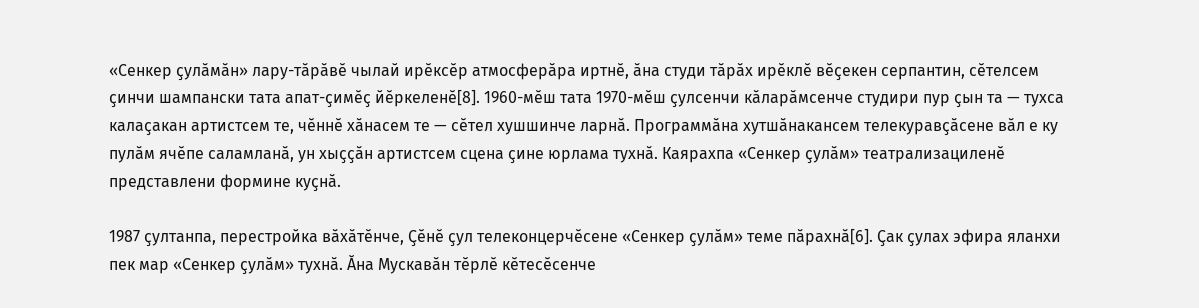«Сенкер ҫулӑмӑн» лару-тӑрӑвӗ чылай ирӗксӗр атмосферӑра иртнӗ, ӑна студи тӑрӑх ирӗклӗ вӗҫекен серпантин, сӗтелсем ҫинчи шампански тата апат-ҫимӗҫ йӗркеленӗ[8]. 1960-мӗш тата 1970-мӗш ҫулсенчи кӑларӑмсенче студири пур ҫын та — тухса калаҫакан артистсем те, чӗннӗ хӑнасем те — сӗтел хушшинче ларнӑ. Программӑна хутшӑнакансем телекуравҫӑсене вӑл е ку пулӑм ячӗпе саламланӑ, ун хыҫҫӑн артистсем сцена ҫине юрлама тухнӑ. Каярахпа «Сенкер ҫулӑм» театрализациленӗ представлени формине куҫнӑ.

1987 ҫултанпа, перестройка вӑхӑтӗнче, Ҫӗнӗ ҫул телеконцерчӗсене «Сенкер ҫулӑм» теме пӑрахнӑ[6]. Ҫак ҫулах эфира яланхи пек мар «Сенкер ҫулӑм» тухнӑ. Ӑна Мускавӑн тӗрлӗ кӗтесӗсенче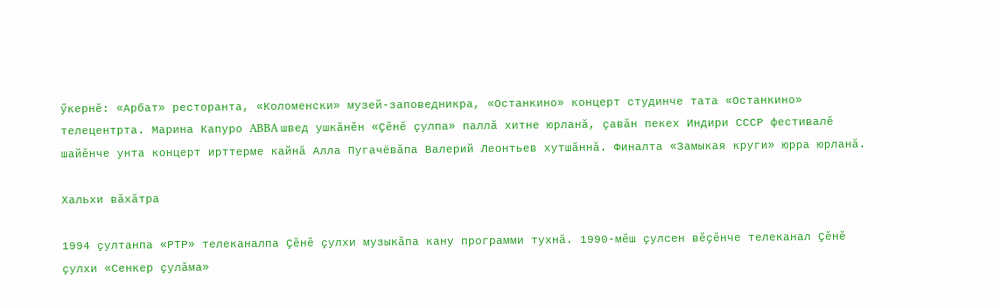ӳкернӗ: «Арбат» ресторанта, «Коломенски» музей-заповедникра, «Останкино» концерт студинче тата «Останкино» телецентрта. Марина Капуро ABBA швед ушкӑнӗн «Ҫӗнӗ ҫулпа» паллӑ хитне юрланӑ, ҫавӑн пекех Индири СССР фестивалӗ шайӗнче унта концерт ирттерме кайнӑ Алла Пугачёвӑпа Валерий Леонтьев хутшӑннӑ. Финалта «Замыкая круги» юрра юрланӑ.

Хальхи вӑхӑтра

1994 ҫултанпа «РТР» телеканалпа Ҫӗнӗ ҫулхи музыкӑпа кану программи тухнӑ. 1990-мӗш ҫулсен вӗҫӗнче телеканал Ҫӗнӗ ҫулхи «Сенкер ҫулӑма»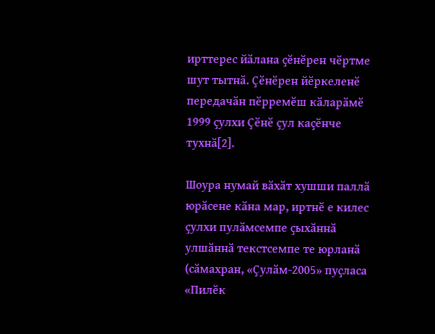ирттерес йӑлана ҫӗнӗрен чӗртме шут тытнӑ. Ҫӗнӗрен йӗркеленӗ передачӑн пӗрремӗш кӑларӑмӗ 1999 ҫулхи Ҫӗнӗ ҫул каҫӗнче тухнӑ[2].

Шоура нумай вӑхӑт хушши паллӑ юрӑсене кӑна мар, иртнӗ е килес ҫулхи пулӑмсемпе ҫыхӑннӑ улшӑннӑ текстсемпе те юрланӑ (сӑмахран, «Ҫулӑм-2005» пуҫласа «Пилӗк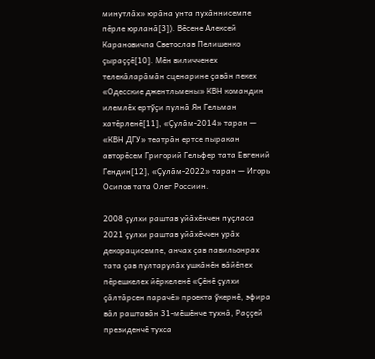минутлӑх» юрӑна унта пухӑннисемпе пӗрле юрланӑ[3]). Вӗсене Алексей Карановичпа Светослав Пелишенко ҫыраҫҫӗ[10]. Мӗн виличченех телекӑларӑмӑн сценарине ҫавӑн пекех «Одесские джентльмены» КВН командин илемлӗх ертӳҫи пулнӑ Ян Гельман хатӗрленӗ[11], «Ҫулӑм-2014» таран — «КВН ДГУ» театрӑн ертсе пыракан авторӗсем Григорий Гельфер тата Евгений Гендин[12], «Ҫулӑм-2022» таран — Игорь Осипов тата Олег Россиин.

2008 ҫулхи раштав уйӑхӗнчен пуҫласа 2021 ҫулхи раштав уйӑхӗччен урӑх декорацисемпе, анчах ҫав павильонрах тата ҫав пултарулӑх ушкӑнӗн вӑйӗпех пӗрешкелех йӗркеленӗ «Ҫӗнӗ ҫулхи ҫӑлтӑрсен парачӗ» проекта ӳкернӗ, эфира вӑл раштавӑн 31-мӗшӗнче тухнӑ, Раҫҫей президенчӗ тухса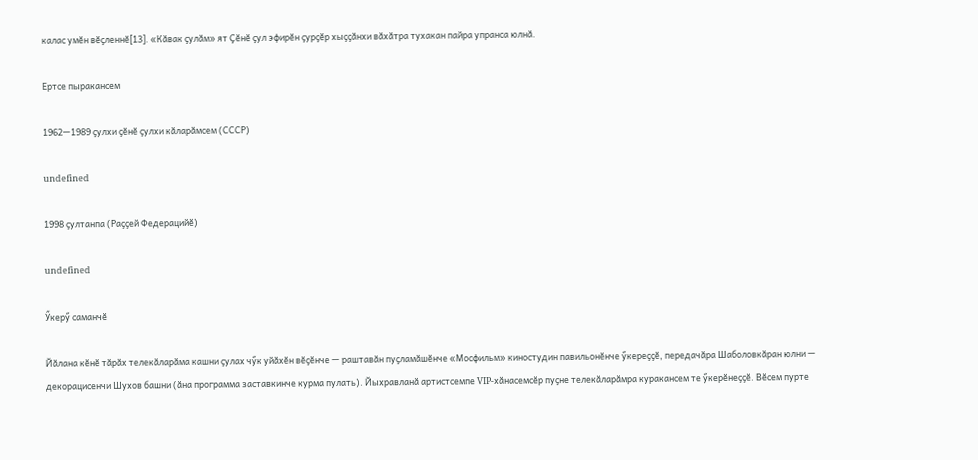калас умӗн вӗҫленнӗ[13]. «Кӑвак ҫулӑм» ят Ҫӗнӗ ҫул эфирӗн ҫурҫӗр хыҫҫӑнхи вӑхӑтра тухакан пайра упранса юлнӑ.

Ертсе пыракансем

1962—1989 ҫулхи ҫӗнӗ ҫулхи кӑларӑмсем (СССР)

undefined

1998 ҫултанпа (Раҫҫей Федерацийӗ)

undefined

Ӳкерӳ саманчӗ

Йӑлана кӗнӗ тӑрӑх телекӑларӑма кашни ҫулах чӳк уйӑхӗн вӗҫӗнче — раштавӑн пуҫламӑшӗнче «Мосфильм» киностудин павильонӗнче ӳкереҫҫӗ, передачӑра Шаболовкӑран юлни — декорацисенчи Шухов башни (ӑна программа заставкинче курма пулать). Йыхравланӑ артистсемпе VIP-хӑнасемсӗр пуҫне телекӑларӑмра куракансем те ӳкерӗнеҫҫӗ. Вӗсем пурте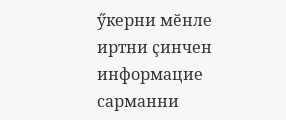ӳкерни мӗнле иртни ҫинчен информацие сарманни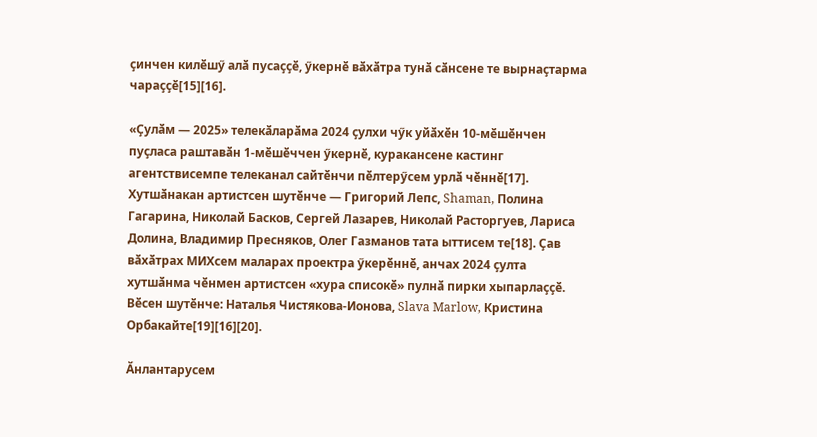ҫинчен килӗшӳ алӑ пусаҫҫӗ, ӳкернӗ вӑхӑтра тунӑ сӑнсене те вырнаҫтарма чараҫҫӗ[15][16].

«Ҫулӑм — 2025» телекӑларӑма 2024 ҫулхи чӳк уйӑхӗн 10-мӗшӗнчен пуҫласа раштавӑн 1-мӗшӗччен ӳкернӗ, куракансене кастинг агентствисемпе телеканал сайтӗнчи пӗлтерӳсем урлӑ чӗннӗ[17]. Хутшӑнакан артистсен шутӗнче — Григорий Лепс, Shaman, Полина Гагарина, Николай Басков, Сергей Лазарев, Николай Расторгуев, Лариса Долина, Владимир Пресняков, Олег Газманов тата ыттисем те[18]. Ҫав вӑхӑтрах МИХсем маларах проектра ӳкерӗннӗ, анчах 2024 ҫулта хутшӑнма чӗнмен артистсен «хура списокӗ» пулнӑ пирки хыпарлаҫҫӗ. Вӗсен шутӗнче: Наталья Чистякова-Ионова, Slava Marlow, Кристина Орбакайте[19][16][20].

Ӑнлантарусем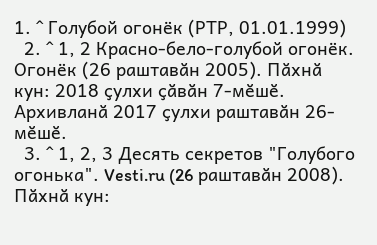1. ^ Голубой огонёк (РТР, 01.01.1999)
  2. ^ 1, 2 Красно-бело-голубой огонёк. Огонёк (26 раштавӑн 2005). Пӑхнӑ кун: 2018 ҫулхи ҫӑвӑн 7-мӗшӗ. Архивланӑ 2017 ҫулхи раштавӑн 26-мӗшӗ.
  3. ^ 1, 2, 3 Десять секретов "Голубого огонька". Vesti.ru (26 раштавӑн 2008). Пӑхнӑ кун: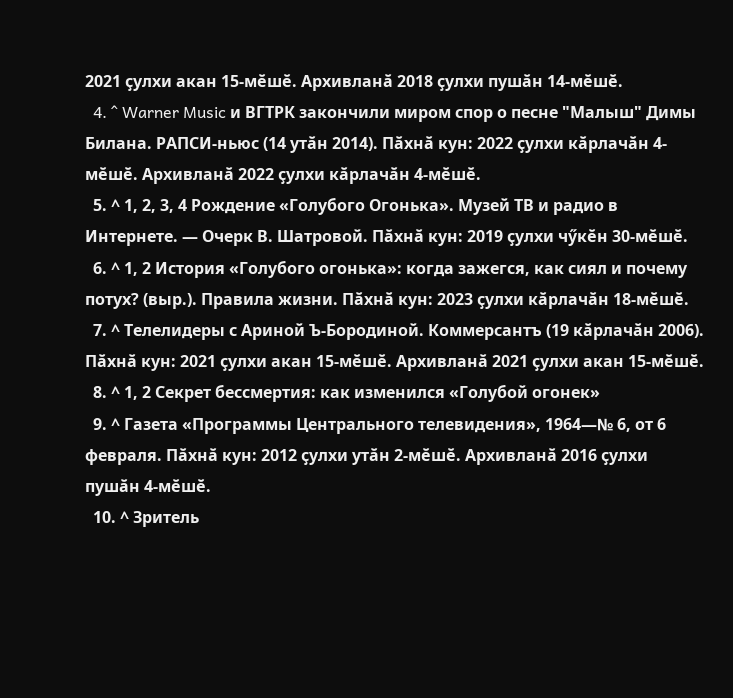2021 ҫулхи акан 15-мӗшӗ. Архивланӑ 2018 ҫулхи пушӑн 14-мӗшӗ.
  4. ^ Warner Music и ВГТРК закончили миром спор о песне "Малыш" Димы Билана. РАПСИ-ньюс (14 утӑн 2014). Пӑхнӑ кун: 2022 ҫулхи кӑрлачӑн 4-мӗшӗ. Архивланӑ 2022 ҫулхи кӑрлачӑн 4-мӗшӗ.
  5. ^ 1, 2, 3, 4 Рождение «Голубого Огонька». Музей ТВ и радио в Интернете. — Очерк В. Шатровой. Пӑхнӑ кун: 2019 ҫулхи чӳкӗн 30-мӗшӗ.
  6. ^ 1, 2 История «Голубого огонька»: когда зажегся, как сиял и почему потух? (выр.). Правила жизни. Пӑхнӑ кун: 2023 ҫулхи кӑрлачӑн 18-мӗшӗ.
  7. ^ Телелидеры с Ариной Ъ-Бородиной. Коммерсантъ (19 кӑрлачӑн 2006). Пӑхнӑ кун: 2021 ҫулхи акан 15-мӗшӗ. Архивланӑ 2021 ҫулхи акан 15-мӗшӗ.
  8. ^ 1, 2 Секрет бессмертия: как изменился «Голубой огонек»
  9. ^ Газета «Программы Центрального телевидения», 1964—№ 6, от 6 февраля. Пӑхнӑ кун: 2012 ҫулхи утӑн 2-мӗшӗ. Архивланӑ 2016 ҫулхи пушӑн 4-мӗшӗ.
  10. ^ Зритель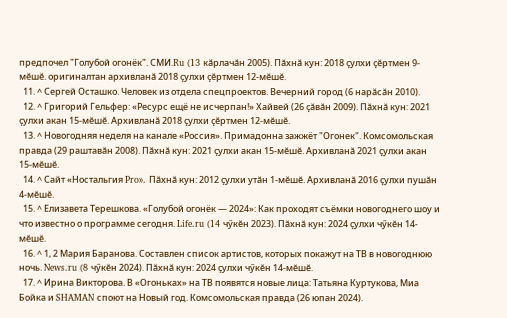предпочел "Голубой огонёк". СМИ.Ru (13 кӑрлачӑн 2005). Пӑхнӑ кун: 2018 ҫулхи ҫӗртмен 9-мӗшӗ. оригиналтан архивланӑ 2018 ҫулхи ҫӗртмен 12-мӗшӗ.
  11. ^ Сергей Осташко. Человек из отдела спецпроектов. Вечерний город (6 нарӑсӑн 2010).
  12. ^ Григорий Гельфер: «Ресурс ещё не исчерпан!» Хайвей (26 ҫӑвӑн 2009). Пӑхнӑ кун: 2021 ҫулхи акан 15-мӗшӗ. Архивланӑ 2018 ҫулхи ҫӗртмен 12-мӗшӗ.
  13. ^ Новогодняя неделя на канале «Россия». Примадонна зажжёт "Огонек". Комсомольская правда (29 раштавӑн 2008). Пӑхнӑ кун: 2021 ҫулхи акан 15-мӗшӗ. Архивланӑ 2021 ҫулхи акан 15-мӗшӗ.
  14. ^ Сайт «Ностальгия Pro». Пӑхнӑ кун: 2012 ҫулхи утӑн 1-мӗшӗ. Архивланӑ 2016 ҫулхи пушӑн 4-мӗшӗ.
  15. ^ Елизавета Терешкова. «Голубой огонёк — 2024»: Как проходят съёмки новогоднего шоу и что известно о программе сегодня. Life.ru (14 чӳкӗн 2023). Пӑхнӑ кун: 2024 ҫулхи чӳкӗн 14-мӗшӗ.
  16. ^ 1, 2 Мария Баранова. Составлен список артистов, которых покажут на ТВ в новогоднюю ночь. News.ru (8 чӳкӗн 2024). Пӑхнӑ кун: 2024 ҫулхи чӳкӗн 14-мӗшӗ.
  17. ^ Ирина Викторова. В «Огоньках» на ТВ появятся новые лица: Татьяна Куртукова, Миа Бойка и SHAMAN споют на Новый год. Комсомольская правда (26 юпан 2024).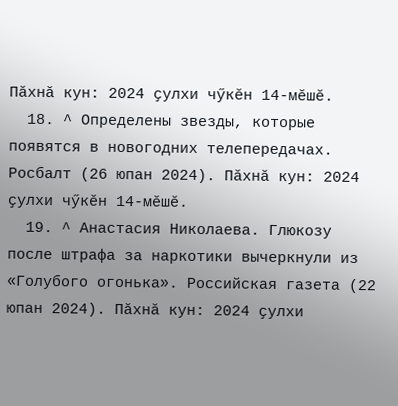Пӑхнӑ кун: 2024 ҫулхи чӳкӗн 14-мӗшӗ.
  18. ^ Определены звезды, которые появятся в новогодних телепередачах. Росбалт (26 юпан 2024). Пӑхнӑ кун: 2024 ҫулхи чӳкӗн 14-мӗшӗ.
  19. ^ Анастасия Николаева. Глюкозу после штрафа за наркотики вычеркнули из «Голубого огонька». Российская газета (22 юпан 2024). Пӑхнӑ кун: 2024 ҫулхи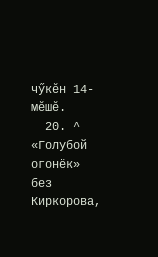чӳкӗн 14-мӗшӗ.
  20. ^ «Голубой огонёк» без Киркорова,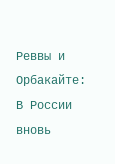Реввы и Орбакайте: В России вновь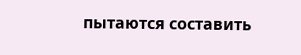пытаются составить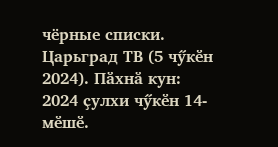чёрные списки. Царьград ТВ (5 чӳкӗн 2024). Пӑхнӑ кун: 2024 ҫулхи чӳкӗн 14-мӗшӗ.